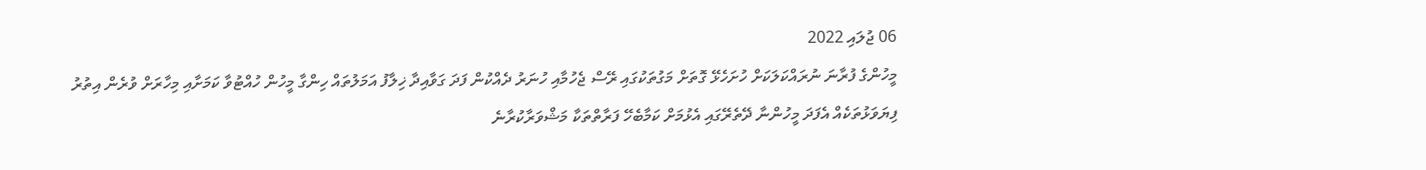06 ޖުލައި 2022
މީހުންގެ ފުރާނަ ނުރައްކަލަކަށް ހުށަހެޅޭ ގޮތަށް މަގުތަކުގައި ރޭސް ޖެހުމާއި ހުނަރު ދެއްކުން ފަދަ ގަވާއިދާ ޚިލާފު އަމަލުތައް ހިންގާ މީހުން ހުއްޓުވާ ކަމަށާއި މިހާރަށް ވުރެން އިތުރު ފިޔަވަޅުތަކެއް އެފަދަ މީހުންނާ ދޭތެރޭގައި އެޅުމަށް ކަމާބެހޭ ފަރާތްތަކާ މަޝްވަރާކުރާނެ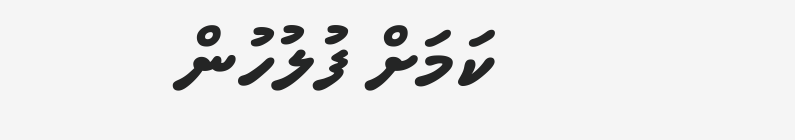ކަމަށް ފުލުހުން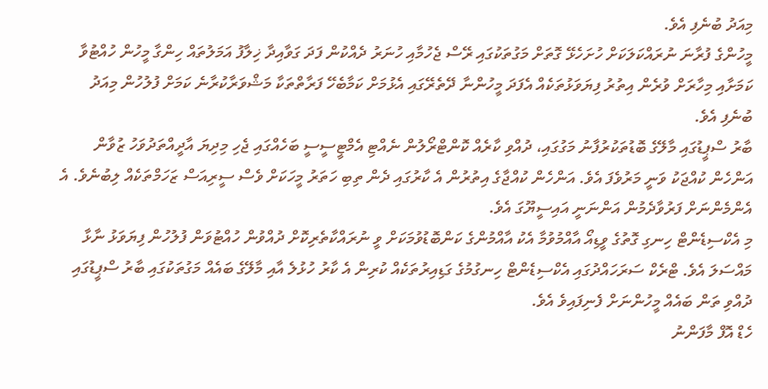މިއަދު ބުނެފި އެވެ.
މީހުންގެ ފުރާނަ ނުރައްކަލަކަށް ހުށަހެޅޭ ގޮތަށް މަގުތަކުގައި ރޭސް ޖެހުމާއި ހުނަރު ދެއްކުން ފަދަ ގަވާއިދާ ޚިލާފު އަމަލުތައް ހިންގާ މީހުން ހުއްޓުވާ ކަމަށާއި މިހާރަށް ވުރެން އިތުރު ފިޔަވަޅުތަކެއް އެފަދަ މީހުންނާ ދޭތެރޭގައި އެޅުމަށް ކަމާބެހޭ ފަރާތްތަކާ މަޝްވަރާކުރާނެ ކަމަށް ފުލުހުން މިއަދު ބުނެފި އެވެ.
ބާރު ސްޕީޑުގައި މާލޭގެ ބޮޑުތަކުރުފާނު މަގުގައި، ދުއްވި ކާރެއް ކޮންޓްރޯލުން ނެއްޓި އެމްޓީސީސީ ބަހެއްގައި ޖެހި މިދިޔަ އާދީއްތަދުވަހު ޒުވާން އަންހެން ކުއްޖަކު ވަނީ މަރުވެފަ އެވެ. އަންހެން ކުއްޖާގެ އިތުރުން އެ ކާރުގައި ދެން ތިބި ހަތަރު މީހަކަށް ވެސް ސީރިއަސް ޒަހަމްތަކެއް ލިބުނެވެ. އެ އެންމެންނަށް ފަރުވާދެމުން އަންނަނީ އައިސީޔޫގަ އެވެ.
މި އެކްސިޑެންޓް ހިނގި ގޮތުގެ ވީޑިއޯ އާއްމުވުމާ އެކު އާއްމުންގެ ކަންބޮޑުވުމަކަށް ވީ ނުރައްކާތެރިކޮށް ދުއްވުން ހުއްޓުވަން ފުލުހުން ފިޔަވަޅު ނާޅާ މައްސަލަ އެވެ. ޓްރެކް ސަރަހައްދުގައި އެކްސިޑެންޓް ހިނގުމުގެ ގަޑިއިރުތަކެއް ކުރިން އެ ކާރު ހުޅުލެ އާއި މާލޭގެ ބައެއް މަގުތަކުގައި ބާރު ސްޕީޑުގައި ދުއްވި ތަން ބައެއް މީހުންނަށް ފެނިފައިވެ އެވެ.
ހެޑް އޮފް މާފަންނު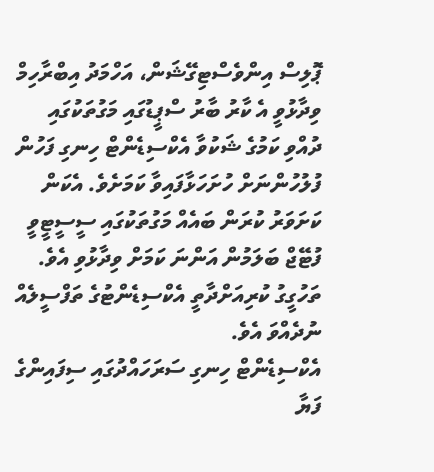ޕޮލިސް އިންވެސްޓިގޭޝަން، އަހްމަދު އިބްރާހިމް ވިދާޅުވީ އެ ކާރު ބާރު ސްޕީޑުގައި މަގުތަކުގައި ދުއްވި ކަމުގެ ޝަކުވާ އެކްސިޑެންޓް ހިނގި ފަހުން ފުލުހުންނަށް ހުށަހަޅާފައިވާ ކަމަށެވެ. އެކަން ކަށަވަރު ކުރަން ބައެއް މަގުތަކުގައި ސީސީޓީވީ ފުޓޭޖް ބަލަމުން އަންނަ ކަމަށް ވިދާޅުވި އެވެ.
ތަހުގީގު ކުރިއަށްދާތީ އެކްސިޑެންޓުގެ ތަފްސީލެއް ނުދެއްވަ އެވެ.
އެކްސިޑެންޓް ހިނގި ސަރަހައްދުގައި ސިފައިންގެ ފަޔާ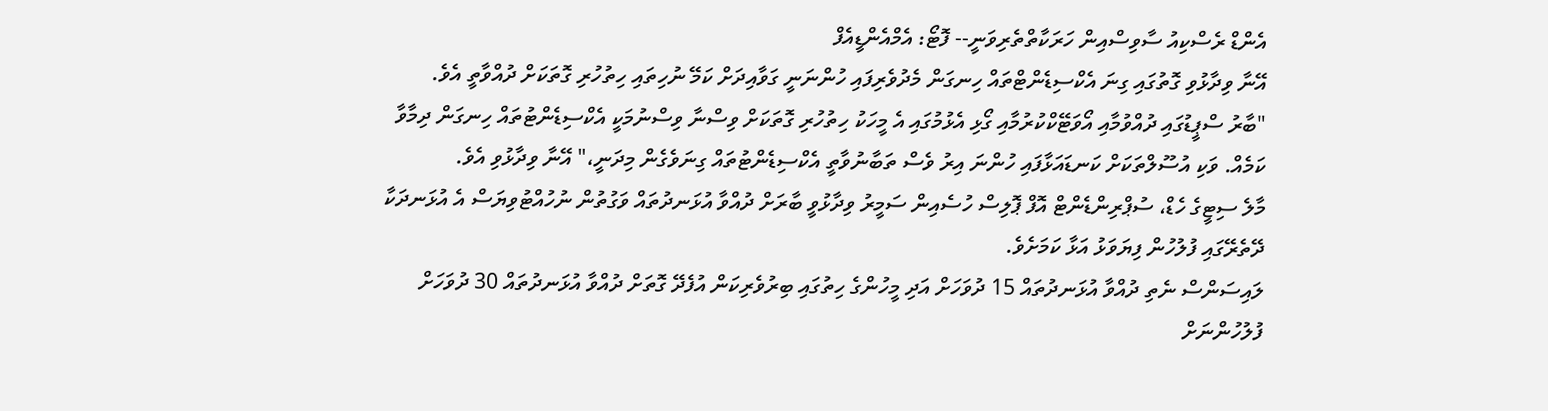އެންޑް ރެސްކިއު ސާވިސްއިން ހަރަކާތްތެރިވަނީ-- ފޮޓޯ: އެމްއެންޑީއެފް
އޭނާ ވިދާޅުވި ގޮތުގައި ގިނަ އެކްސިޑެންޓްތައް ހިނގަން މެދުވެރިފައި ހުންނަނީ ގަވާއިދަށް ކަމޭ ނުހިތައި ހިތުހުރި ގޮތަކަށް ދުއްވާތީ އެވެ.
"ބާރު ސްޕީޑުގައި ދުއްވުމާއި އޯވަޓޭކްކުރުމާއި ގޯޅި އެޅުމުގައި އެ މީހަކު ހިތުހުރި ގޮތަކަށް ވިސްނާ ވިސްނުމަކީ އެކްސިޑެންޓުތައް ހިނގަން ދިމާވާ ކަމެއް. ވަކި އުސޫލްތަކަށް ކަނޑައަޅާފައި ހުންނަ އިރު ވެސް ތަބާނުވާތީ އެކްސިޑެންޓުތައް ގިނަވެގެން މިދަނީ،" އޭނާ ވިދާޅުވި އެވެ.
މާލެ ސިޓީގެ ހެޑް، ސުޕްރިންޑެންޓް އޮފް ޕޮލިސް ހުސެއިން ސަމީރު ވިދާޅުވީ ބާރަށް ދުއްވާ އުޅަނދުތައް ވަގުތުން ނުހުއްޓުވިޔަސް އެ އުޅަނދަކާ ދޭތެރޭގައި ފުލުހުން ފިޔަވަޅު އަޅާ ކަމަށެވެ.
ލައިސަންސް ނެތި ދުއްވާ އުޅަނދުތައް 15 ދުވަހަށް އަދި މީހުންގެ ހިތުގައި ބިރުވެރިކަން އުފެދޭ ގޮތަށް ދުއްވާ އުޅަނދުތައް 30 ދުވަހަށް ފުލުހުންނަށް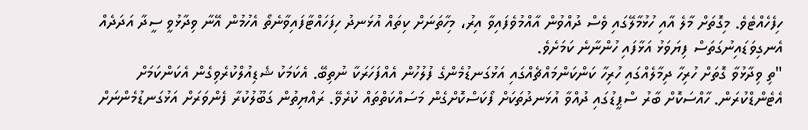ހިފެހެއްޓެވެ. މިގޮތަށް މާލެ އާއި ހުޅުމާލޭގައި ވެސް ދުއްވުން އާއްމުވެފައިވާ އިރު، މިހާތަނަށް ކިތައް އުޅަނދު ހިފަހައްޓާފައިވާނެތޯ އެހުމުން އޭނާ ވިދާޅުވީ ސީދާ އަދަދެއް އެނގިވަޑައިނުގަތަސް ފިޔަވަޅު އަޅާފައި ހުންނާނެ ކަމަށެވެ.
"ތި ވިދާޅުވާ ގޮތަށް ހުރިހާ ދިމާލެއްގައި ހުރިހާ ކަންކަންމައްޗެއްގައި އަޅުގަނޑުމެންގެ ފުލުހުން އެއްފަހަރަކާ ނުތިބޭ. އެކަމަކު ޝެޑިއުލްކުރެވިގެން އެކަންކަމަށް އެޓެންޑްކުރަން. ހާއްސަކޮށް ބާރު ސްޕީޑުގައި ދުއްވާ އުޅަނދުތަކަށް ފޯކަސްކޮށްގެން މަސައްކަތްތައް ކުރެވޭ. ރައްޔިތުން ގަބޫލުކުރާ ފެންވަރަށް އަޅުގަނޑުމެންނަށް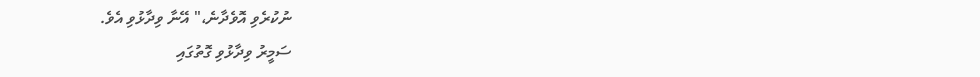ނުކުރެވި އޮވެދާނެ،" އޭނާ ވިދާޅުވި އެވެ.
ސަމީރު ވިދާޅުވި ގޮތުގައި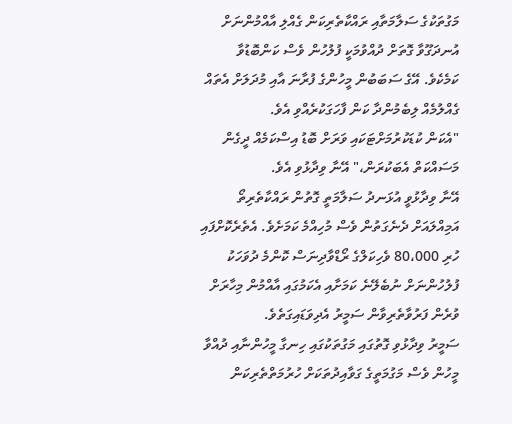މަގުތަކުގެ ސަލާމަތާއި ރައްކާތެރިކަން ގެއްލި އާއްމުންނަށް އުނދަގޫވާ ގޮތަށް ދުއްވުމަކީ ފުލުހުން ވެސް ކަންބޮޑުވާ ކަމެކެވެ. އޭގެ ސަބަބުން މީހުންގެ ފުރާނަ އާއި މުދަލަށް އެތައް ގެއްލުމެއް ލިބެމުންދާ ކަން ފާހަގަކުރެއްވި އެވެ.
"އެކަން ކުޑަކުރުމަށްޓަކައި ވަރަށް ބޮޑު އިސްކަމެއް ދީގެން މަސައްކަތް އެބަކުރަން،" އޭނާ ވިދާޅުވި އެވެ.
އޭނާ ވިދާޅުވީ އުޅަނދު ސަލާމަތީ ގޮތުން ރައްކާތެރިތޯ އަމިއްލައަށް ދެނެގަތުން ވެސް މުހިއްމެ ކަމަށެވެ. އެތެރެކޮށްފައި ހުރި 80،000 ވެހިކަލްގެ ރޯޑްވާދިނަސް ކޮންމެ ދުވަހަކު ފުލުހުންނަށް ނުބެލޭނެ ކަމަށާއި އެކަމުގައި އާއްމުން މިހާރަށް ވުރެން ފަރުވާތެރިވާން ސަމީރު އެދިވަޑައިގަތެވެ.
ސަމީރު ވިދާޅުވި ގޮތުގައި މަގުތަކުގައި ހިނގާ މީހުންނާއި ދުއްވާ މީހުން ވެސް މަގުމަތީގެ ގަވާއިދުތަކަށް ހުރުމަތްތެރިކަން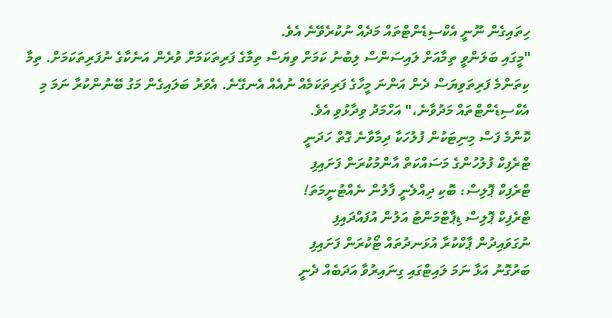ހިތައިގެން ނޫނީ އެކްސިޑެންޓްތައް މަދެއް ނުކުރެވޭނެ އެވެ.
"މީގައި ބަލަންވީ ތިމާއަށް ލައިސަންސް ލިބުނު ކަމަށް ވިޔަސް ތިމާގެ ފަރިތަކަމަށް ވުރެން އަނެކާގެ ނުފަރިތަކަމަށް. ތިމާ ކިތަންމެ ފަރިތަވިޔަސް ދެން އަންނަ މީހާގެ ފަރިތަކަމެއް ނުއެއް އެނގޭނެ. އެވަރު ބަލައިގެން މަގު ބޭނުންކުރާ ނަމަ މި އެކްސިޑެންޓްތައް މަދުވާނެ،" އަހްމަދު ވިދާޅުވި އެވެ.
ކޮންމެ ފަސް މިނިޓަކުން ފުލުހަކާ ދިމާވާނެ ގޮތް ހަދަނީ
ޓްރެފިކް ފުލުހުންގެ މަސައްކަތް އާންމުކުރަން ފަށައިފި
ޓްރެފިކް ޕޮލިސް: ބޮކި ދިއްލެނީ ފާލުން ނެއްޓުނީމަތަ!
ޓްރެފިކް ޕޮލިސް ޑިޕާޓްމަންޓު އަލުން އުފައްދައިފި
ނުގަވައިދުން ޕާކްކުރާ އުޅަނދުތައް ޓޯކުރަން ފަށައިފި
ބަރުގޮނު އަޅާ ނަމަ ލައިޓްގައި ގިނައިރުވާ އަދަބެއް ދެނީ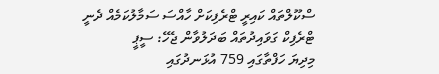ސްކޫލްތައް ކައިރީ ޓްރެފިކަށް ހާއްސަ ސަމާލުކަމެއް ދެނީ
ޓްރެފިކް ގަވައިދުތައް ބަދަލުވާން ޖެހޭ: ސީޕީ
މިދިޔަ ހަފްތާގައި 759 އުޅަނދުގައި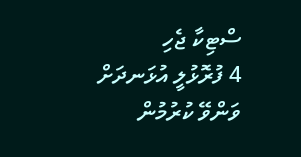ސްޓިކާ ޖެހި
4 ފުރޮޅުލީ އުޅަނދަށް ވަންވޭ ކުރުމުން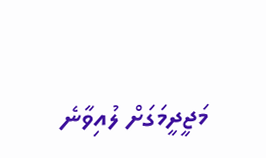މަޖީދީމަގަށް ލުއިވާނެ